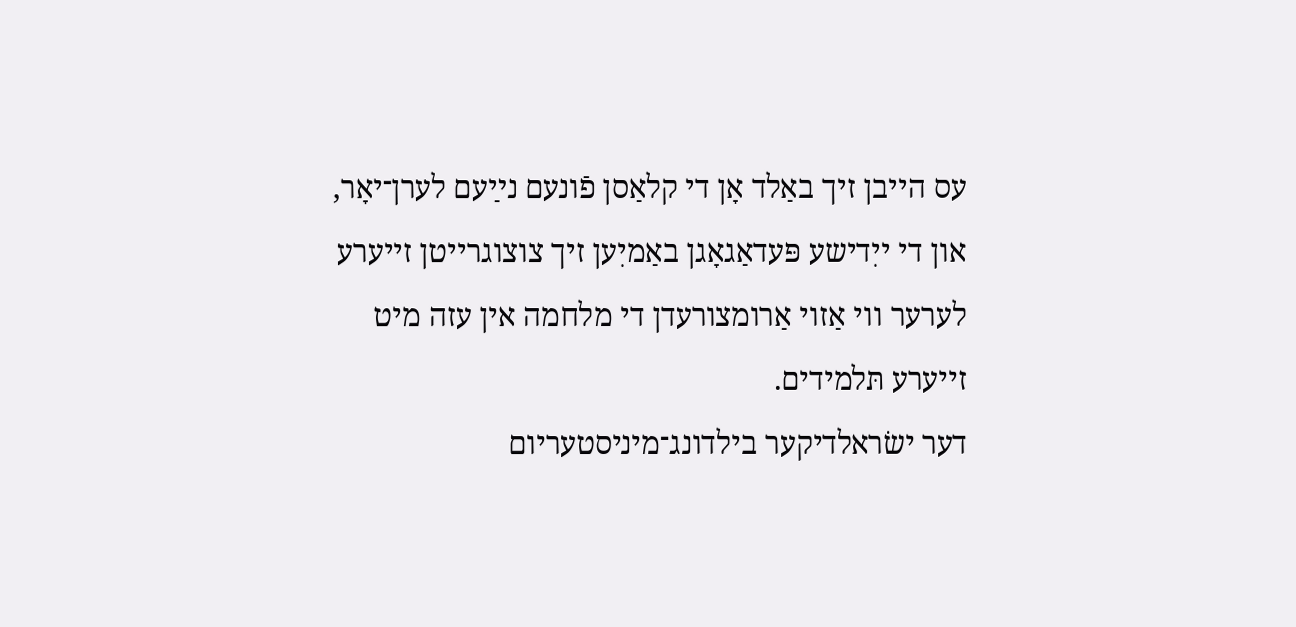עס הייבן זיך באַלד אָן די קלאַסן פֿונעם נײַעם לערן־יאָר, און די ייִדישע פּעדאַגאָגן באַמיִען זיך צוצוגרייטן זייערע לערער ווי אַזוי אַרומצורעדן די מלחמה אין עזה מיט זייערע תּלמידים.
דער ישׂראלדיקער בילדונג־מיניסטעריום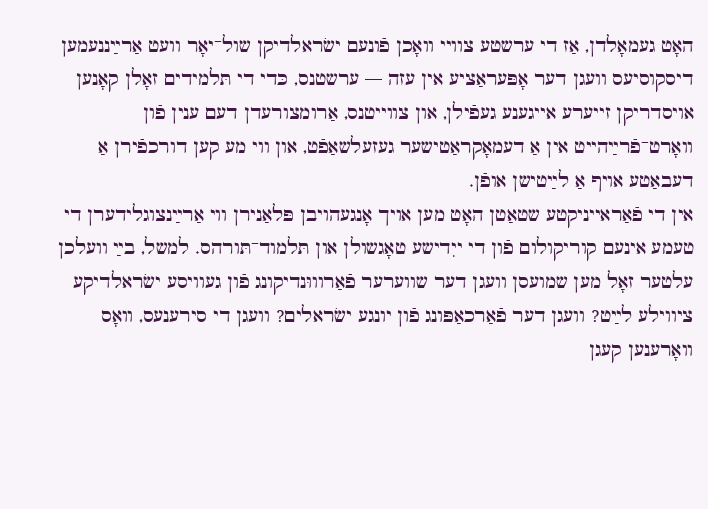האָט געמאָלדן, אַז די ערשטע צוויי וואָכן פֿונעם ישׂראלדיקן שול־יאָר וועט אַרײַננעמען דיסקוסיעס וועגן דער אָפּעראַציע אין עזה — ערשטנס, כּדי די תּלמידים זאָלן קאָנען אויסדריקן זייערע אייגענע געפֿילן, און צווייטנס, אַרומצורעדן דעם ענין פֿון וואָרט־פֿרײַהייט אין אַ דעמאָקראַטישער געזעלשאַפֿט, און ווי מע קען דורכפֿירן אַ דעבאַטע אויף אַ לײַטישן אופֿן.
אין די פֿאַראייניקטע שטאַטן האָט מען אויך אָנגעהויבן פּלאַנירן ווי אַרײַנצוגלידערן די טעמע אינעם קוריקולום פֿון די ייִדישע טאָגשולן און תּלמוד־תּורהס. למשל, בײַ וועלכן עלטער זאָל מען שמועסן וועגן דער שווערער פֿאַרוווּנדיקונג פֿון געוויסע ישׂראלדיקע ציווילע לײַט? וועגן דער פֿאַרכאַפּונג פֿון יונגע ישׂראלים? וועגן די סירענעס, וואָס וואָרענען קעגן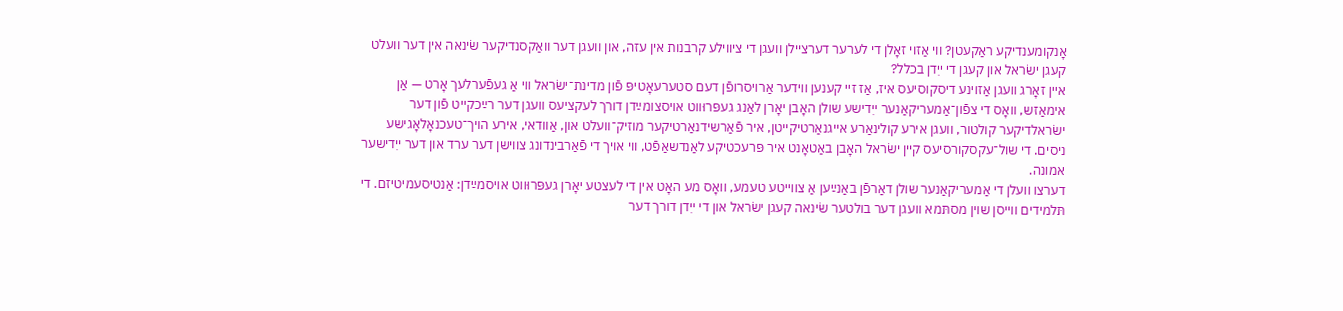אָנקומענדיקע ראַקעטן? ווי אַזוי זאָלן די לערער דערציילן וועגן די ציווילע קרבנות אין עזה, און וועגן דער וואַקסנדיקער שׂינאה אין דער וועלט קעגן ישׂראל און קעגן די ייִדן בכלל?
איין זאָרג וועגן אַזוינע דיסקוסיעס איז, אַז זיי קענען ווידער אַרויסרופֿן דעם סטערעאָטיפּ פֿון מדינת־ישׂראל ווי אַ געפֿערלעך אָרט — אַן אימאַזש, וואָס די צפֿון־אַמעריקאַנער ייִדישע שולן האָבן יאָרן לאַנג געפּרוּווט אויסצומײַדן דורך לעקציעס וועגן דער רײַכקייט פֿון דער ישׂראלדיקער קולטור, וועגן אירע קולינאַרע אייגנאַרטיקייטן, איר פֿאַרשידנאַרטיקער מוזיק־וועלט און, אַוודאי, אירע הויך־טעכנאָלאָגישע ניסים. די שול־עקסקורסיעס קיין ישׂראל האָבן באַטאָנט איר פּרעכטיקע לאַנדשאַפֿט, ווי אויך די פֿאַרבינדונג צווישן דער ערד און דער ייִדישער אמונה.
דערצו וועלן די אַמעריקאַנער שולן דאַרפֿן באַנײַען אַ צווייטע טעמע, וואָס מע האָט אין די לעצטע יאָרן געפּרוּווט אויסמײַדן: אַנטיסעמיטיזם. די תּלמידים ווייסן שוין מסתּמא וועגן דער בולטער שׂינאה קעגן ישׂראל און די ייִדן דורך דער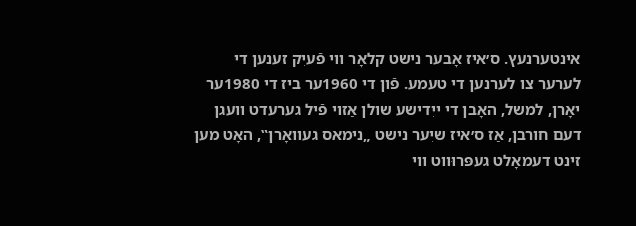אינטערנעץ. ס׳איז אָבער נישט קלאָר ווי פֿעיִק זענען די לערער צו לערנען די טעמע. פֿון די 1960ער ביז די 1980ער יאָרן, למשל, האָבן די ייִדישע שולן אַזוי פֿיל גערעדט וועגן דעם חורבן, אַז ס׳איז שיִער נישט „נימאס געוואָרן‟, האָט מען זינט דעמאָלט געפּרוּווט ווי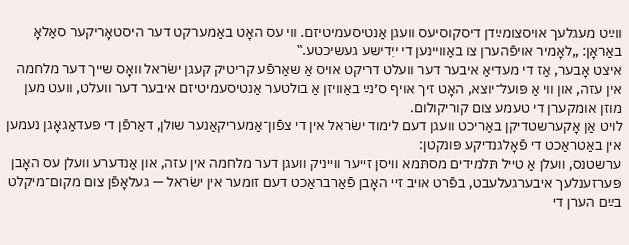ווײַט מעגלעך אויסצומײַדן דיסקוסיעס וועגן אַנטיסעמיטיזם. ווי עס האָט באַמערקט דער היסטאָריקער סאַלאָ באַראָן: „לאָמיר אויפֿהערן צו באַוויינען די ייִדישע געשיכטע.‟
איצט אָבער, אַז די מעדיאַ איבער דער וועלט דריקט אויס אַ שאַרפֿע קריטיק קעגן ישׂראל וואָס שייך דער מלחמה אין עזה, און ווי אַ פּועל־יוצא, האָט זיך אויף ס׳נײַ באַוויזן אַ בולטער אַנטיסעמיטיזם איבער דער וועלט, וועט מען מוזן אומקערן די טעמע צום קוריקולום.
לויט אַן אָקערשטדיקן באַריכט וועגן דעם לימוד ישׂראל אין די צפֿון־אַמעריקאַנער שולן, דאַרפֿן די פּעדאַגאָגן נעמען אין באַטראַכט די פֿאָלגנדיקע פּונקטן:
ערשטנס, וועלן אַ טייל תּלמידים מסתּמא וויסן זייער ווייניק וועגן דער מלחמה אין עזה, און אַנדערע וועלן עס האָבן פּערזענלעך איבערגעלעבט, בפֿרט אויב זיי האָבן פֿאַרבראַכט דעם זומער אין ישׂראל — געלאָפֿן צום מקום־מיקלט בײַם הערן די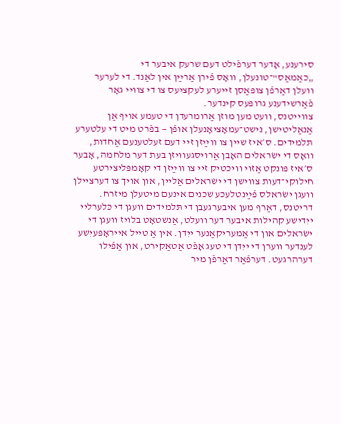סירענע, אָדער דערפֿילט דעם שרעק איבער די „כאַמאַס‟־טונעלן, וואָס פֿירן אַרײַן אין לאַנד. די לערער וועלן דאַרפֿן צופּאַסן זייערע לעקציעס צו די צוויי גאָר פֿאַרשידענע גרופּעס קינדער.
צווייטנס, וועט מען מוזן אַרומרעדן די טעמע אויף אַן אַנאַליטישן, נישט־עמאָציאָנעלן אופֿן — בפֿרט מיט די עלטערע תּלמידים. ס׳איז שיין צו ווײַזן זיי דעם זעלטענעם אַחדות, וואָס די ישׂראלים האָבן אַרויסגעוויזן בעת דער מלחמה, אָבער ס׳איז פּונקט אַזוי וויכטיק זיי צו ווײַזן די קאָמפּליצירטע חילוקי־דעות צווישן די ישׂראלים אַליין, און אויך צו דערציילן וועגן ישׂראלס פֿײַנטלעכע שכנים אינעם מיטעלן מיזרח.
דריטנס, דאַרף מען איבערגעבן די תּלמידים וועגן די כּלערליי ייִדישע קהילות איבער דער וועלט, אַנשטאָט בלויז וועגן די ישׂראלים און די אַמעריקאַנער ייִדן. אין אַ טייל אייראָפּעיִשע לענדער ווערן די ייִדן די טעג אָפֿט אַטאַקירט, און אַפֿילו דערהרגעט. דערפֿאַר דאַרפֿן מיר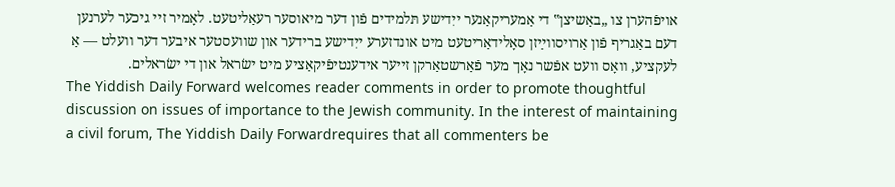אויפֿהערן צו „באַשיצן‟ די אַמעריקאַנער ייִדישע תּלמידים פֿון דער מיאוסער רעאַליטעט. לאָמיר זיי גיכער לערנען דעם באַגריף פֿון אַרויסווײַזן סאָלידאַריטעט מיט אונדזערע ייִדישע ברידער און שוועסטער איבער דער וועלט — אַ לעקציע, וואָס וועט אפֿשר נאָך מער פֿאַרשטאַרקן זייער אידענטיפֿיקאַציע מיט ישׂראל און די ישׂראלים.
The Yiddish Daily Forward welcomes reader comments in order to promote thoughtful discussion on issues of importance to the Jewish community. In the interest of maintaining a civil forum, The Yiddish Daily Forwardrequires that all commenters be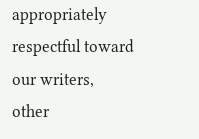appropriately respectful toward our writers, other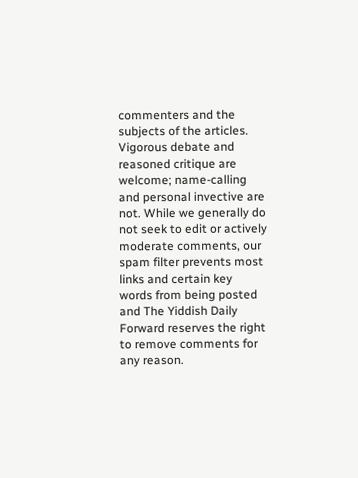commenters and the subjects of the articles. Vigorous debate and reasoned critique are welcome; name-calling and personal invective are not. While we generally do not seek to edit or actively moderate comments, our spam filter prevents most links and certain key words from being posted and The Yiddish Daily Forward reserves the right to remove comments for any reason.